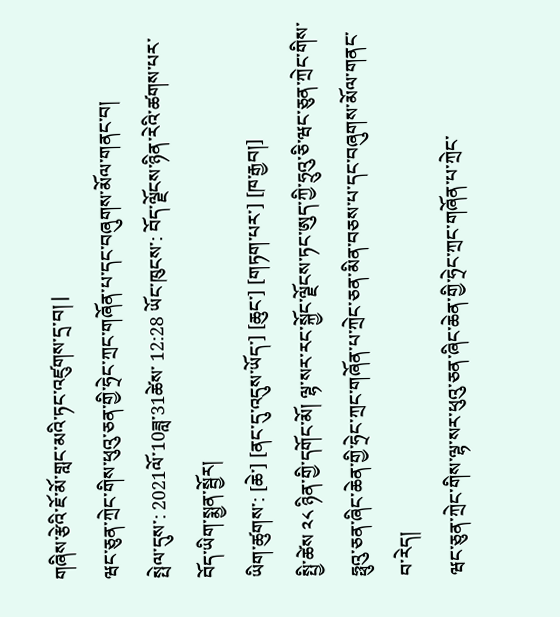གཞིས་རྩེའི་ཇོ་མོ་གླང་མའི་ཏང་འཛུགས་དྲ་བ། |
ཝང་ཅུན་ཀྲེང་གིས་ཕུའུ་ཅན་གྱི་ཧྲེང་ཀྲང་གཞོན་པ་དང་བཞུགས་མོལ་གནང་བ།
སྤེལ་དུས་: 2021ལོ་10ཟླ་31ཚེས་ 12:28 ཡོང་ཁུངས་: བོད་ལྗོངས་ཉིན་རེའི་ཚགས་པར་བོད་ཡིག་སྨྱན་སྦྱོར།
ཡིག་ཚུགས་: [ཆེ་] [ནང་དུ་འདུས་ཡོད་] [ཆུང་] [གཏག་པར་] [ཁ་རྒྱབ།]
སྤྱི་ཚེས ༢༨ ཉིན་གྱི་དགོང་མོ། ལྷ་སར་རང་སྐྱོང་ལྗོངས་ཏང་ཨུད་ཀྱི་ཧྲུའུ་ཅི་ཝང་ཅུན་ཀྲེང་གིས་ཧྥུའུ་ཅན་ཞིང་ཆེན་གྱི་ཧྲེང་ཀྲང་གཞོན་པ་ཀྲེང་ཅན་མིན་བཅས་པ་དང་བཞུགས་མོལ་གནང་བ་རེད།
ཝང་ཅུན་ཀྲེང་གིས་ལྷ་སར་ཕུའུ་ཅན་ཞིང་ཆེན་གྱི་ཧྲེང་ཀྲང་གཞོན་པ་ཀྲེང་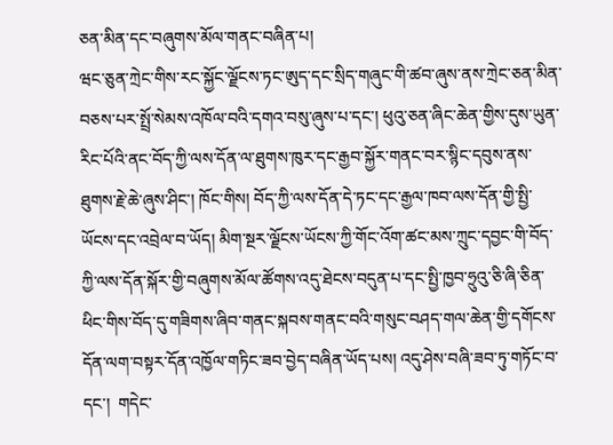ཅན་མིན་དང་བཞུགས་མོལ་གནང་བཞིན་པ།
ཝང་ཅུན་ཀྲེང་གིས་རང་སྐྱོང་ལྗོངས་ཏང་ཨུད་དང་སྲིད་གཞུང་གི་ཚབ་ཞུས་ནས་ཀྲེང་ཅན་མིན་བཅས་པར་སྤྲོ་སེམས་འཁོལ་བའི་དགའ་བསུ་ཞུས་པ་དང་། ཕུའུ་ཅན་ཞིང་ཆེན་གྱིས་དུས་ཡུན་རིང་པོའི་ནང་བོད་ཀྱི་ལས་དོན་ལ་ཐུགས་ཁུར་དང་རྒྱབ་སྐྱོར་གནང་བར་སྙིང་དབུས་ནས་ཐུགས་རྗེ་ཆེ་ཞུས་ཤིང་། ཁོང་གིས། བོད་ཀྱི་ལས་དོན་དེ་ཏང་དང་རྒྱལ་ཁབ་ལས་དོན་གྱི་སྤྱི་ཡོངས་དང་འབྲེལ་བ་ཡོད། མིག་སྔར་ལྗོངས་ཡོངས་ཀྱི་གོང་འོག་ཚང་མས་ཀྲུང་དབྱང་གི་བོད་ཀྱི་ལས་དོན་སྐོར་གྱི་བཞུགས་མོལ་ཚོགས་འདུ་ཐེངས་བདུན་པ་དང་སྤྱི་ཁྱབ་ཧྲུའུ་ཅི་ཞི་ཅིན་ཕིང་གིས་བོད་དུ་གཟིགས་ཞིབ་གནང་སྐབས་གནང་བའི་གསུང་བཤད་གལ་ཆེན་གྱི་དགོངས་དོན་ལག་བསྟར་དོན་འཁྱོལ་གཏིང་ཟབ་བྱེད་བཞིན་ཡོད་པས། འདུ་ཤེས་བཞི་ཟབ་ཏུ་གཏོང་བ་དང་།  གདེང་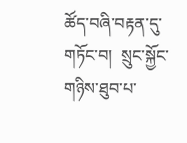ཚོད་བཞི་བརྟན་དུ་གཏོང་བ།  སྲུང་སྐྱོང་གཉིས་ཐུབ་པ་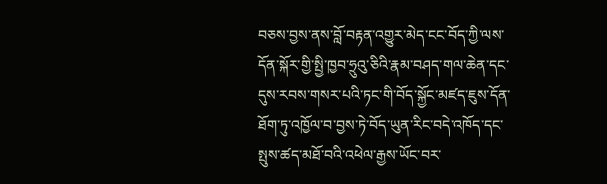བཅས་བྱས་ནས་བློ་བརྟན་འགྱུར་མེད་ངང་བོད་ཀྱི་ལས་དོན་སྐོར་གྱི་སྤྱི་ཁྱབ་ཧྲུའུ་ཅིའི་རྣམ་བཤད་གལ་ཆེན་དང་དུས་རབས་གསར་པའི་ཏང་གི་བོད་སྐྱོང་མཛད་ཇུས་དོན་ཐོག་ཏུ་འཁྱོལ་བ་བྱས་ཏེ་བོད་ཡུན་རིང་བདེ་འཁོད་དང་སྤུས་ཚད་མཐོ་བའི་འཕེལ་རྒྱས་ཡོང་བར་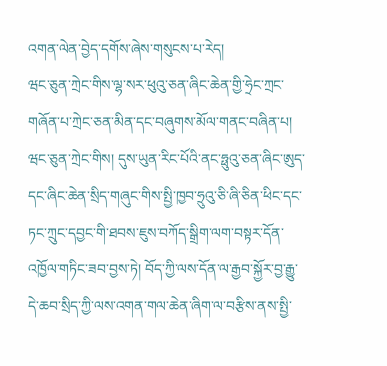འགན་ལེན་བྱེད་དགོས་ཞེས་གསུངས་པ་རེད།
ཝང་ཅུན་ཀྲེང་གིས་ལྷ་སར་ཕུའུ་ཅན་ཞིང་ཆེན་གྱི་ཧྲེང་ཀྲང་གཞོན་པ་ཀྲེང་ཅན་མིན་དང་བཞུགས་མོལ་གནང་བཞིན་པ།
ཝང་ཅུན་ཀྲེང་གིས། དུས་ཡུན་རིང་པོའི་ནང་ཧྥུའུ་ཅན་ཞིང་ཨུད་དང་ཞིང་ཆེན་སྲིད་གཞུང་གིས་སྤྱི་ཁྱབ་ཧྲུའུ་ཅི་ཞི་ཅིན་ཕིང་དང་ཏང་ཀྲུང་དབྱང་གི་ཐབས་ཇུས་བཀོད་སྒྲིག་ལག་བསྟར་དོན་འཁྱོལ་གཏིང་ཟབ་བྱས་ཏེ། བོད་ཀྱི་ལས་དོན་ལ་རྒྱབ་སྐྱོར་བྱ་རྒྱུ་དེ་ཆབ་སྲིད་ཀྱི་ལས་འགན་གལ་ཆེན་ཞིག་ལ་བརྩིས་ནས་སྤྱི་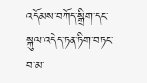འདོམས་བཀོད་སྒྲིག་དང་སྐུལ་འདེད་ཏན་ཏིག་བཏང་བ་མ་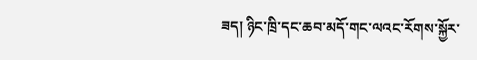ཟད། ཉིང་ཁྲི་དང་ཆབ་མདོ་གང་ལའང་རོགས་སྐྱོར་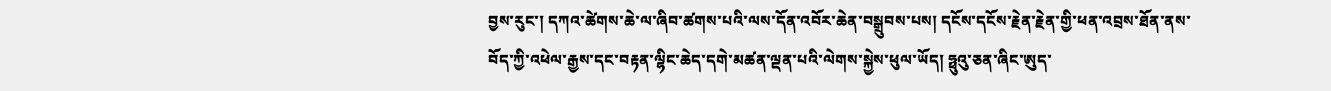བྱས་རུང་། དཀའ་ཚེགས་ཆེ་ལ་ཞིབ་ཚགས་པའི་ལས་དོན་འབོར་ཆེན་བསྒྲུབས་པས། དངོས་དངོས་རྗེན་རྗེན་གྱི་ཕན་འབྲས་ཐོན་ནས་བོད་ཀྱི་འཕེལ་རྒྱས་དང་བརྟན་ལྷིང་ཆེད་དགེ་མཚན་ལྡན་པའི་ལེགས་སྐྱེས་ཕུལ་ཡོད། ཧྥུའུ་ཅན་ཞིང་ཨུད་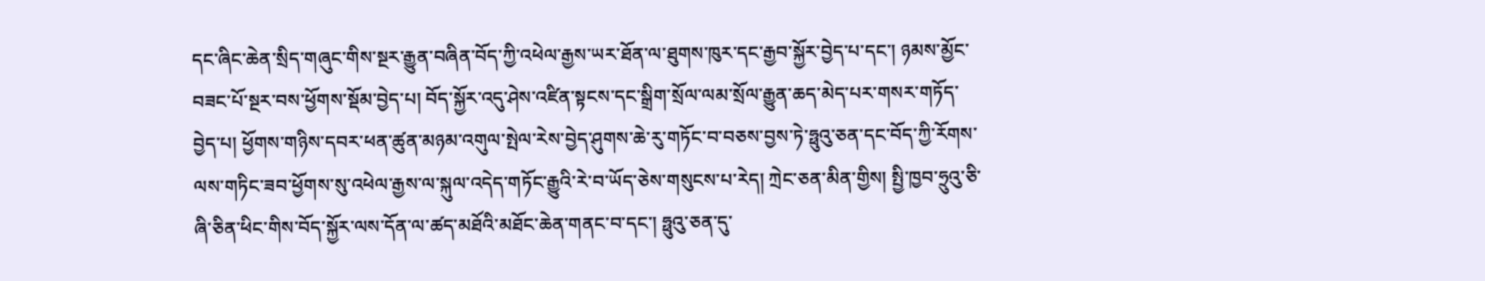དང་ཞིང་ཆེན་སྲིད་གཞུང་གིས་སྔར་རྒྱུན་བཞིན་བོད་ཀྱི་འཕེལ་རྒྱས་ཡར་ཐོན་ལ་ཐུགས་ཁུར་དང་རྒྱབ་སྐྱོར་བྱེད་པ་དང་། ཉམས་མྱོང་བཟང་པོ་སྔར་བས་ཕྱོགས་སྡོམ་བྱེད་པ། བོད་སྐྱོར་འདུ་ཤེས་འཛིན་སྟངས་དང་སྒྲིག་སྲོལ་ལམ་སྲོལ་རྒྱུན་ཆད་མེད་པར་གསར་གཏོད་བྱེད་པ། ཕྱོགས་གཉིས་དབར་ཕན་ཚུན་མཉམ་འགུལ་སྤེལ་རེས་བྱེད་ཤུགས་ཆེ་རུ་གཏོང་བ་བཅས་བྱས་ཏེ་ཧྥུའུ་ཅན་དང་བོད་ཀྱི་རོགས་ལས་གཏིང་ཟབ་ཕྱོགས་སུ་འཕེལ་རྒྱས་ལ་སྐུལ་འདེད་གཏོང་རྒྱུའི་རེ་བ་ཡོད་ཅེས་གསུངས་པ་རེད། ཀྲེང་ཅན་མིན་གྱིས། སྤྱི་ཁྱབ་ཧྲུའུ་ཅི་ཞི་ཅིན་ཕིང་གིས་བོད་སྐྱོར་ལས་དོན་ལ་ཚད་མཐོའི་མཐོང་ཆེན་གནང་བ་དང་། ཧྥུའུ་ཅན་དུ་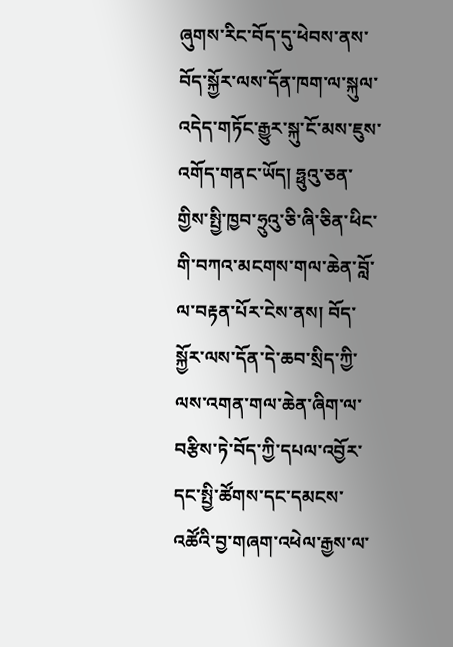ཞུགས་རིང་བོད་དུ་ཕེབས་ནས་བོད་སྐྱོར་ལས་དོན་ཁག་ལ་སྐུལ་འདེད་གཏོང་རྒྱུར་སྐུ་ངོ་མས་ཇུས་འགོད་གནང་ཡོད། ཧྥུའུ་ཅན་གྱིས་སྤྱི་ཁྱབ་ཧྲུའུ་ཅི་ཞི་ཅིན་ཕིང་གི་བཀའ་མངགས་གལ་ཆེན་བློ་ལ་བརྟན་པོར་ངེས་ནས། བོད་སྐྱོར་ལས་དོན་དེ་ཆབ་སྲིད་ཀྱི་ལས་འགན་གལ་ཆེན་ཞིག་ལ་བརྩིས་ཏེ་བོད་ཀྱི་དཔལ་འབྱོར་དང་སྤྱི་ཚོགས་དང་དམངས་འཚོའི་བྱ་གཞག་འཕེལ་རྒྱས་ལ་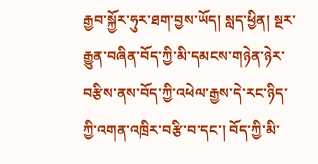རྒྱབ་སྐྱོར་ཧུར་ཐག་བྱས་ཡོད། སླད་ཕྱིན། སྔར་རྒྱུན་བཞིན་བོད་ཀྱི་མི་དམངས་གཉེན་ཉེར་བརྩིས་ནས་བོད་ཀྱི་འཕེལ་རྒྱས་དེ་རང་ཉིད་ཀྱི་འགན་འཁྲིར་བརྩི་བ་དང་། བོད་ཀྱི་མི་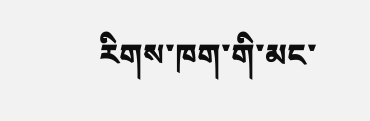རིགས་ཁག་གི་མང་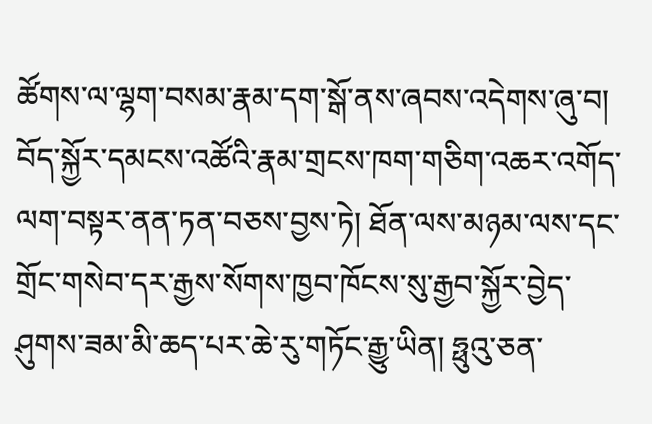ཚོགས་ལ་ལྷག་བསམ་རྣམ་དག་སྒོ་ནས་ཞབས་འདེགས་ཞུ་བ། བོད་སྐྱོར་དམངས་འཚོའི་རྣམ་གྲངས་ཁག་གཅིག་འཆར་འགོད་ལག་བསྟར་ནན་ཏན་བཅས་བྱས་ཏེ། ཐོན་ལས་མཉམ་ལས་དང་གྲོང་གསེབ་དར་རྒྱས་སོགས་ཁྱབ་ཁོངས་སུ་རྒྱབ་སྐྱོར་བྱེད་ཤུགས་ཟམ་མི་ཆད་པར་ཆེ་རུ་གཏོང་རྒྱུ་ཡིན། ཧྥུའུ་ཅན་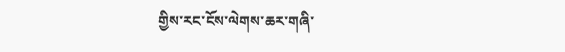གྱིས་རང་ངོས་ལེགས་ཆར་གཞི་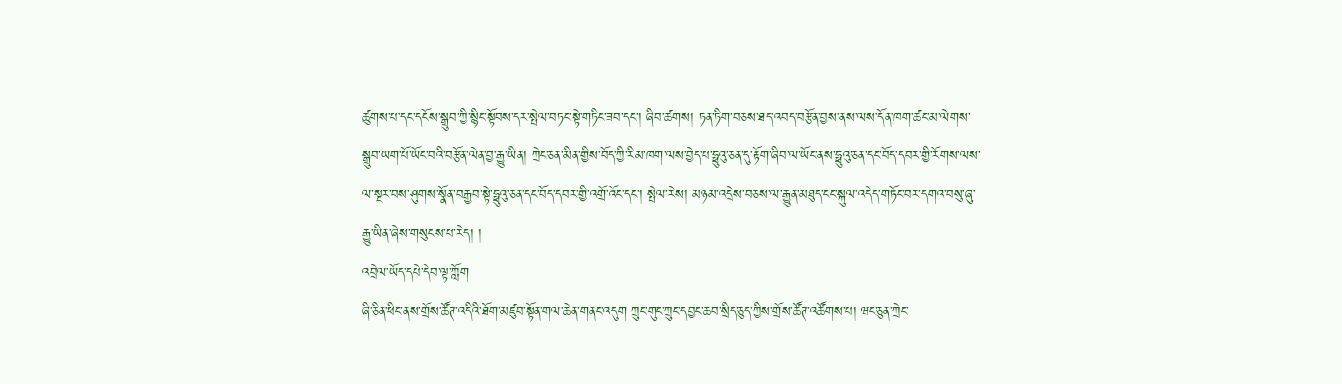ཚུགས་པ་དང་དངོས་སྒྲུབ་ཀྱི་སྙིང་སྟོབས་དར་སྤེལ་བཏང་སྟེ་གཏིང་ཟབ་དང་། ཞིབ་ཚགས། ཏན་ཏིག་བཅས་ཐད་འབད་བརྩོན་བྱས་ནས་ལས་དོན་ཁག་ཚང་མ་ལེགས་སྒྲུབ་ཡག་པོ་ཡོང་བའི་བརྩོན་ལེན་བྱ་རྒྱུ་ཡིན། ཀྲེང་ཅན་མིན་གྱིས་བོད་ཀྱི་རིམ་ཁག་ལས་བྱེད་པ་ཧྥུའུ་ཅན་དུ་རྟོག་ཞིབ་ལ་ཡོང་ནས་ཧྥུའུ་ཅན་དང་བོད་དབར་གྱི་རོགས་ལས་ལ་སྔར་བས་ཤུགས་སྣོན་བརྒྱབ་སྟེ་ཧྥུའུ་ཅན་དང་བོད་དབར་གྱི་འགྲོ་འོང་དང་། སྤེལ་རེས། མཉམ་འདྲེས་བཅས་ལ་རྒྱུན་མཐུད་ངང་སྐུལ་འདེད་གཏོང་བར་དགའ་བསུ་ཞུ་རྒྱུ་ཡིན་ཞེས་གསུངས་པ་རེད། །
འབྲེལ་ཡོད་དཔེ་དེབ་ལྟ་ཀློག
ཞི་ཅིན་ཕིང་ནས་གྲོས་ཚོཊ་འདིའི་ཐོག་མཛུབ་སྟོན་གལ་ཆེན་གནང་འདུག ཀྲུང་གུང་ཀྲུང་དབྱང་ཆབ་སྲིད་ཅུད་ཀྱིས་གྲོས་ཚོཊ་འཚོགས་པ། ཝང་ཅུན་ཀྲེང་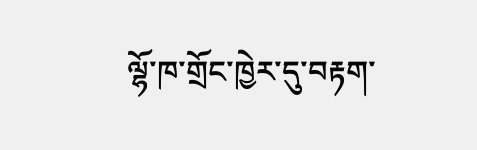ལྷོ་ཁ་གྲོང་ཁྱེར་དུ་བརྟག་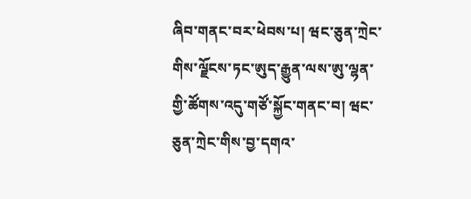ཞིབ་གནང་བར་ཕེབས་པ། ཝང་ཅུན་ཀྲེང་གིས་ལྗོངས་ཏང་ཨུད་རྒྱུན་ལས་ཨུ་ལྷན་གྱི་ཚོགས་འདུ་གཙོ་སྐྱོང་གནང་བ། ཝང་ཅུན་ཀྲེང་གིས་བྱ་དགའ་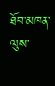ཐོབ་མཁན་ལུས་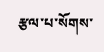རྩལ་པ་སོགས་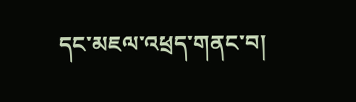དང་མཇལ་འཕྲད་གནང་བ།